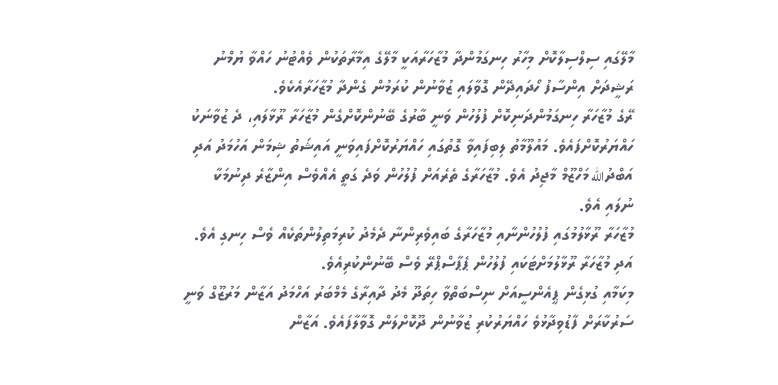މާލޭގައި ސިލްސިލާކޮށް މިހާރު ހިނގަމުންދާ މުޒާހަރާއަކީ މާލޭގެ އިމާރާތަކުން ވެއްޓުނު ހައްވާ ޔުމްނު ރަޝީދަށް އިންސާފު ހޯދައިދޭން ގޮވާލައި ޒުވާނުން ކުރަމުން ގެންދާ މުޒާހަރާއެކެވެ.
ރޭގެ މުޒާހަރާ ހިނގަމުންދަނިކޮށް ފުލުހުން ވަނީ ބާރުގެ ބޭނުންކޮށްގެން މުޒާހަރާ ރޫޅާލައި، ދެ ޒުވާނަކު ހައްޔަރުކޮށްފައެވެ. މައުލޫމާތު ލިބިފައިވާ ގޮތުގައި ހައްޔަރުކޮށްފައިވަނީ އައިޝަތު ޝިމަން އަހުމަދު އަދި އަބްދުالله މަހްޒޫމް މާޖިދު އެވެ. މުޒާހަރާގެ ތެރެއަށް ފުލުހުން ވަދެ ގަތީ އެއްވެސް އިންޒާރެ ދިނުމަކާ ނުލައި އެވެ.
މުޒާހަރާ ރޫޅާލުމުގައި ފުލުހުންނާއި މުޒާހަރާގެ ބައިވެރިންނާ ދެމެދު ކުރިމަތިލުންތަކެއް ވެސް ހިނގި އެވެ. އަދި މުޒާހަރާ ރޫޅާލުމަށްޓަކައި ފުލުހުން ޕެޕާސްޕްރޭ ވެސް ބޭނުންކުރިއެވެ.
މިކަމާއި ގުޅިގެން ޕީއެންސީއަށް ނިސްބަތްވާ ހިތަދޫ މެދު ދާއިރާގެ މެމްބަރު އަހްމަދު އަޒާން މަރުޒޫގް ވަނީ ސަރުކާރަށް ފާޑުވިދާޅުވެ ހައްޔަރުކުރި ޒުވާނުން ދޫކޮށްލަން ގޮވާލާފައެވެ. އަޒާން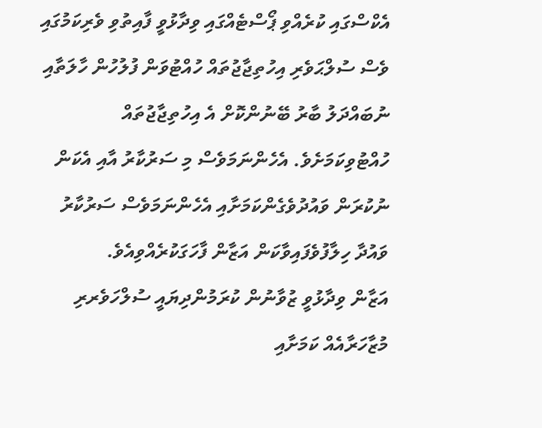އެކްސްގައި ކުރެއްވި ޕޯސްޓެއްގައި ވިދާޅުވީ ފާއިތުވި ވެރިކަމުގައި ވެސް ސުލްޙަވެރި އިހުތިޖާޖުތައް ހުއްޓުވަން ފުލުހުން ހާލަތާއި ނުބައްދަލު ބާރު ބޭނުންކޮށް އެ އިހުތިޖާޖުތައް ހުއްޓުވިކަމަށެވެ. އެހެންނަމަވެސް މި ސަރުކާރު އާއި އެކަން ނުކުރަން ވައުދުވެގެންކަމަށާއި އެހެންނަމަވެސް ސަރުކާރު ވައުދާ ހިލާފުވެފައިވާކަން އަޒާން ފާހަގަކުރެއްވިއެވެ.
އަޒާން ވިދާޅުވީ ޒުވާނުން ކުރަމުންދިޔައީ ސުލްހަވެރރި މުޒާހަރާއެއް ކަމަށާއި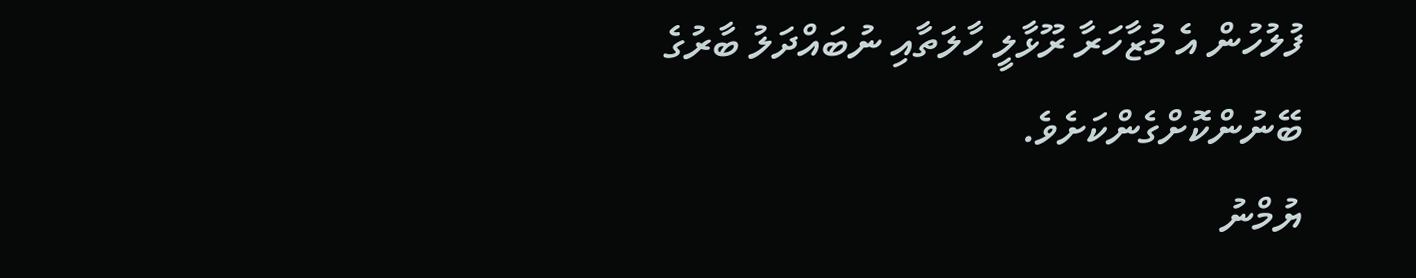ފުލުހުން އެ މުޒާހަރާ ރޫޅާލީ ހާލަތާއި ނުބައްދަލު ބާރުގެ ބޭނުންކޮށްގެންކަށެވެ.
ޔުމްނު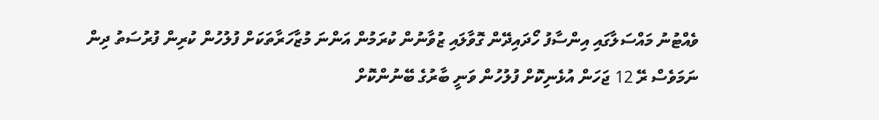ވެއްޓުނު މައްސަލާގައި އިންސާފު ހޯދައިދޭން ގޮވާލައި ޒުވާނުން ކުރަމުން އަންނަ މުޒާހަރާތަކަށް ފުލުހުން ކުރިން ފުރުސަތު ދިން ނަމަވެސް ރޭ 12 ޖަހަން އުޅެނިކޮށް ފުލުހުން ވަނީ ބާރުގެ ބޭނުންކޮށް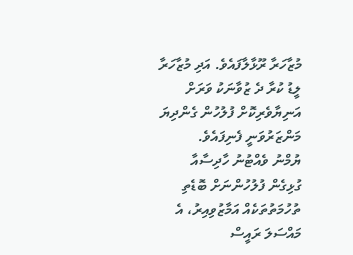މުޒާހަރާ ރޫޅާލާފައެވެ. އަދި މުޒާހަރާ ލީޑު ކުރާ ދެ ޒުވާނަކު ވަރަށް އަނިޔާވެރިކޮށް ފުލުހުން ގެންދިޔަ މަންޒަރުވަނީ ފެނިފައެވެ.
ޔުމްނު ވެއްޓުނު ހާދިސާއާ ގުޅިގެން ފުލުހުންނަށް ބޮޑެތި ތުހުމަތުތަކެއް އަމާޒުވިއިރު، އެ މައްސަލަ ރައީސް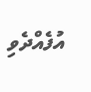އުފެއްދެވި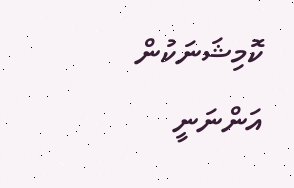ކޮމިޝަނަކުން އަންނަނީ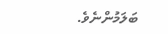ބަލަމުންނެވެ.